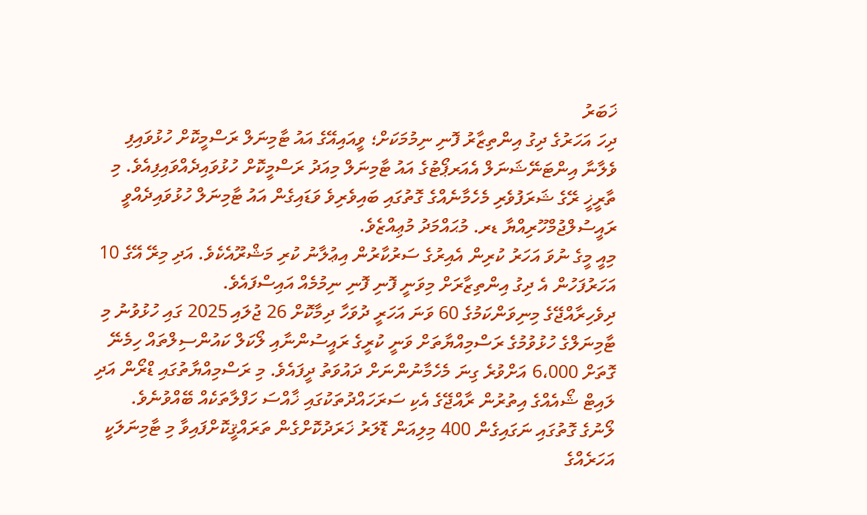ޚަބަރު
ދިހަ އަހަރުގެ ދިގު އިންތިޒާރު ފޮނި ނިމުމަކަށް؛ ވީއައިއޭގެ އައު ޓާމިނަލް ރަސްމީކޮށް ހުޅުވައިފި
ވެލާނާ އިންޓަނޭޝަނަލް އެއަރޕޯޓުގެ އައު ޓާމިނަލް މިއަދު ރަސްމީކޮށް ހުޅުވައިދެއްވައިފިއެވެ. މި ތާރީޚީ ރޭގެ ޝަރަފުވެރި މެހެމާނެއްގެ ގޮތުގައި ބައިވެރިވެ ވަޑައިގެން އައު ޓާމިނަލް ހުޅުވައިދެއްވީ ރައީސުލްޖުމްހޫރިއްޔާ ޑރ. މުޙައްމަދު މުޢިއްޒެވެ.
މިއީ މީގެ ނުވަ އަހަރު ކުރިން އެއިރުގެ ސަރުކާރުން އިޢުލާނު ކުރި މަޝްރޫއެކެވެ. އަދި މިރޭ އޭގެ 10 އަހަރުފަހުން އެ ދިގު އިންތިޒާރަށް މިވަނީ ފޮނި ފޮނި ނިމުމެއް އައިސްފައެވެ.
ދިވެހިރާއްޖޭގެ މިނިވަންކަމުގެ 60 ވަނަ އަހަރީ ދުވަހާ ދިމާކޮށް 26 ޖުލައި 2025 ގައި ހުޅުވުނު މި ޓާމިނަލްގެ ހުޅުވުމުގެ ރަސްމިއްޔާތަށް ވަނީ ކުރީގެ ރައީސުންނާއި ލޯކަލް ކައުންސިލްތައް ހިމެނޭ ގޮތަށް 6،000 އަށްވުރެ ގިނަ މެހެމާނުންނަށް ދައުވަތު ދީފައެވެ. މި ރަސްމިއްޔާތުގައި ޑްރޯން އަދި ލައިޓް ޝޯއެއްގެ އިތުރުން ރާއްޖޭގެ އެކި ސަރަހައްދުތަކުގައި ޚާއްސަ ހަފްލާތަކެއް ބޭއްވުނެވެ.
ލޯނުގެ ގޮތުގައި ނަގައިގެން 400 މިލިއަން ޑޮލަރު ޚަރަދުކޮށްގެން ތަރައްޤީކޮށްފައިވާ މި ޓާމިނަލަކީ އަހަރެއްގެ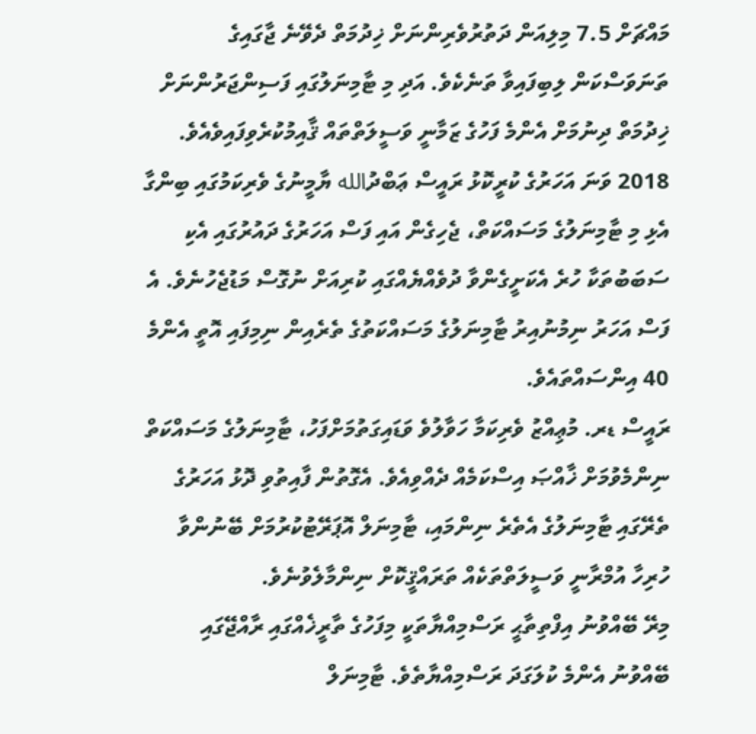މައްޗަށް 7.5 މިލިއަން ދަތުރުވެރިންނަށް ޚިދުމަތް ދެވޭނެ ޖާގައިގެ ތަނަވަސްކަން ލިބިފައިވާ ތަނެކެވެ. އަދި މި ޓާމިނަލުގައި ފަސިންޖަރުންނަށް ޚިދުމަތް ދިނުމަށް އެންމެ ފަހުގެ ޒަމާނީ ވަސީލަތްތައް ޤާއިމުކުރެވިފައިވެއެވެ.
2018 ވަނަ އަހަރުގެ ކުރީކޮޅު ރައީސް ޢަބްދުالله ޔާމީނުގެ ވެރިކަމުގައި ބިންގާ އެޅި މި ޓާމިނަލުގެ މަސައްކަތް، ޖެހިގެން އައި ފަސް އަހަރުގެ ދައުރުގައި އެކި ސަބަބުތަކާ ހުރެ އެކަށީގެންވާ ދުވެއްޔެއްގައި ކުރިއަށް ނުގޮސް މަޑުޖެހުނެވެ. އެ ފަސް އަހަރު ނިމުނުއިރު ޓާމިނަލުގެ މަސައްކަތުގެ ތެރެއިން ނިމިފައި އޮތީ އެންމެ 40 އިންސައްތައެވެ.
ރައީސް ޑރ. މުޢިއްޒު ވެރިކަމާ ހަވާލުވެ ވަޑައިގަތުމަށްފަހު، ޓާމިނަލުގެ މަސައްކަތް ނިންމެވުމަށް ޚާއްޞަ އިސްކަމެއް ދެއްވިއެވެ. އެގޮތުން ފާއިތުވި ދޮޅު އަހަރުގެ ތެރޭގައި ޓާމިނަލުގެ އެތެރެ ނިންމައި، ޓާމިނަލް އޮޕަރޭޓުކުރުމަށް ބޭނުންވާ ހުރިހާ އުމްރާނީ ވަސީލަތްތަކެއް ތަރައްޤީކޮށް ނިންމާލެވުނެވެ.
މިރޭ ބޭއްވުނު އިފްތިތާޙީ ރަސްމިއްޔާތަކީ މިފަހުގެ ތާރީޚެއްގައި ރާއްޖޭގައި ބޭއްވުނު އެންމެ ކުލަގަދަ ރަސްމިއްޔާތެވެ. ޓާމިނަލް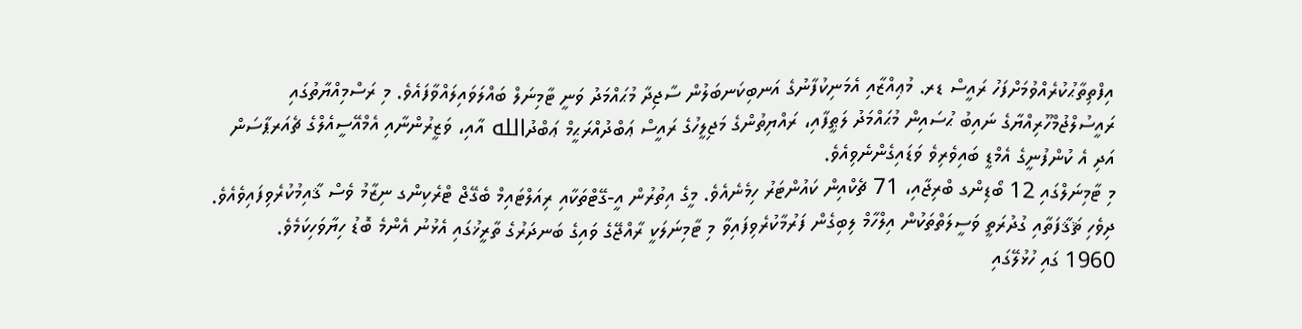އިފްތިތާޙުކުރެއްވުމަށްފަހު ރައީސް ޑރ. މުޢިއްޒާއި އެމަނިކުފާނުގެ އަނބިކަނބަލުން ސާޖިދާ މުޙައްމަދު ވަނީ ޓާމިނަލް ބައްލަވައިލައްވާފައެވެ. މި ރަސްމިއްޔާތުގައި ރައީސުލްޖުމްހޫރިއްޔާގެ ނައިބު ޙުސައިން މުޙައްމަދު ލަޠީފާއި، ރައްޔިތުންގެ މަޖިލީހުގެ ރައީސް ޢަބްދުއްރަޙީމް ޢަބްދުالله އާއި، ވަޒީރުންނާއި އެމްއޭސީއެލްގެ ޗެއަރޕާސަން އަދި އެ ކުންފުނީގެ އެމްޑީ ބައިވެރިވެ ވަޑައިގެންނެވިއެވެ.
މި ޓާމިނަލްގައި 12 ބޯޑިންގ ބްރިޖާއި، 71 ޗެކްއިން ކައުންޓަރު ހިމެނެއެވެ. މީގެ އިތުރުން އީ-ގޭޓްތަކާއި ރިއަލްޓައިމް ބެގޭޖް ޓްރެކިންގ ނިޒާމު ވެސް ޤާއިމުކުރެވިފައިވެއެވެ. ދިވެހި ޘަޤާފަތާއި ގުދުރަތީ ވަސީލަތްތަކުން އިލްހާމް ލިބިގެން ފަރުމާކުރެވިފައިވާ މި ޓާމިނަލަކީ ރާއްޖޭގެ ވައިގެ ބަނދަރުގެ ތާރީޚުގައި އެޅުނު އެންމެ ބޮޑު ހިޔާވަހިކަމެވެ.
1960 ގައި ހުޅުލޭގައި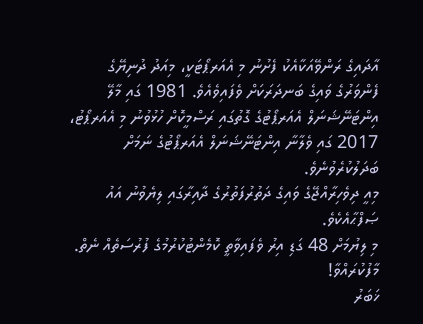އާދައިގެ ރަންވޭއަކާއެކު ފެށުނު މި އެއަރޕޯޓަކީ، މިއަދު ދުނިޔޭގެ ފެންވަރުގެ ވައިގެ ބަނދަރަކަށް ވެފައިވެއެވެ. 1981 ގައި މާލޭ އިންޓަނޭޝަނަލް އެއަރޕޯޓުގެ ގޮތުގައި ރަސްމީކޮށް ހުޅުވުނު މި އެއަރޕޯޓު، 2017 ގައި ވެލާނާ އިންޓަނޭޝަނަލް އެއަރޕޯޓުގެ ނަމަށް ބަދަލުކުރެވުނެވެ.
މިއީ ދިވެހިރާއްޖޭގެ ވައިގެ ދަތުރުފަތުރުގެ ދާއިރާގައި ލިޔެވުނު އައު ޞަފްޙާއެކެވެ.
މި ލިޔުމަށް 48 ގަޑި އިރު ވެފައިވާތީ ކޮމެންޓުކުރުމުގެ ފުރުސަތެއް ނެތް. މާފުކުރައްވާ!
ޚަބަރު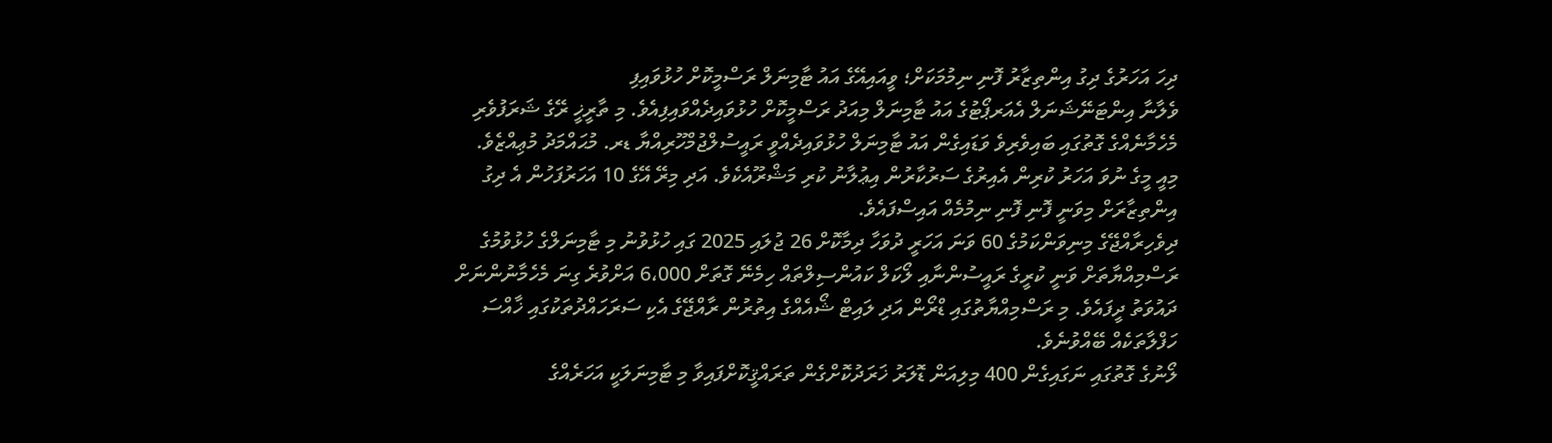ދިހަ އަހަރުގެ ދިގު އިންތިޒާރު ފޮނި ނިމުމަކަށް؛ ވީއައިއޭގެ އައު ޓާމިނަލް ރަސްމީކޮށް ހުޅުވައިފި
ވެލާނާ އިންޓަނޭޝަނަލް އެއަރޕޯޓުގެ އައު ޓާމިނަލް މިއަދު ރަސްމީކޮށް ހުޅުވައިދެއްވައިފިއެވެ. މި ތާރީޚީ ރޭގެ ޝަރަފުވެރި މެހެމާނެއްގެ ގޮތުގައި ބައިވެރިވެ ވަޑައިގެން އައު ޓާމިނަލް ހުޅުވައިދެއްވީ ރައީސުލްޖުމްހޫރިއްޔާ ޑރ. މުޙައްމަދު މުޢިއްޒެވެ.
މިއީ މީގެ ނުވަ އަހަރު ކުރިން އެއިރުގެ ސަރުކާރުން އިޢުލާނު ކުރި މަޝްރޫއެކެވެ. އަދި މިރޭ އޭގެ 10 އަހަރުފަހުން އެ ދިގު އިންތިޒާރަށް މިވަނީ ފޮނި ފޮނި ނިމުމެއް އައިސްފައެވެ.
ދިވެހިރާއްޖޭގެ މިނިވަންކަމުގެ 60 ވަނަ އަހަރީ ދުވަހާ ދިމާކޮށް 26 ޖުލައި 2025 ގައި ހުޅުވުނު މި ޓާމިނަލްގެ ހުޅުވުމުގެ ރަސްމިއްޔާތަށް ވަނީ ކުރީގެ ރައީސުންނާއި ލޯކަލް ކައުންސިލްތައް ހިމެނޭ ގޮތަށް 6،000 އަށްވުރެ ގިނަ މެހެމާނުންނަށް ދައުވަތު ދީފައެވެ. މި ރަސްމިއްޔާތުގައި ޑްރޯން އަދި ލައިޓް ޝޯއެއްގެ އިތުރުން ރާއްޖޭގެ އެކި ސަރަހައްދުތަކުގައި ޚާއްސަ ހަފްލާތަކެއް ބޭއްވުނެވެ.
ލޯނުގެ ގޮތުގައި ނަގައިގެން 400 މިލިއަން ޑޮލަރު ޚަރަދުކޮށްގެން ތަރައްޤީކޮށްފައިވާ މި ޓާމިނަލަކީ އަހަރެއްގެ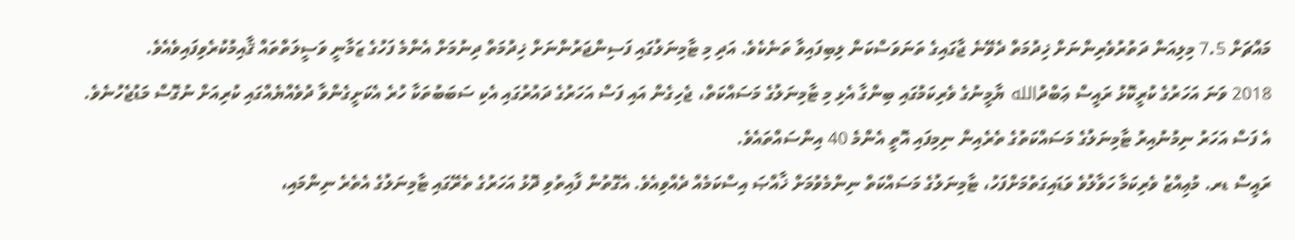މައްޗަށް 7.5 މިލިއަން ދަތުރުވެރިންނަށް ޚިދުމަތް ދެވޭނެ ޖާގައިގެ ތަނަވަސްކަން ލިބިފައިވާ ތަނެކެވެ. އަދި މި ޓާމިނަލުގައި ފަސިންޖަރުންނަށް ޚިދުމަތް ދިނުމަށް އެންމެ ފަހުގެ ޒަމާނީ ވަސީލަތްތައް ޤާއިމުކުރެވިފައިވެއެވެ.
2018 ވަނަ އަހަރުގެ ކުރީކޮޅު ރައީސް ޢަބްދުالله ޔާމީނުގެ ވެރިކަމުގައި ބިންގާ އެޅި މި ޓާމިނަލުގެ މަސައްކަތް، ޖެހިގެން އައި ފަސް އަހަރުގެ ދައުރުގައި އެކި ސަބަބުތަކާ ހުރެ އެކަށީގެންވާ ދުވެއްޔެއްގައި ކުރިއަށް ނުގޮސް މަޑުޖެހުނެވެ. އެ ފަސް އަހަރު ނިމުނުއިރު ޓާމިނަލުގެ މަސައްކަތުގެ ތެރެއިން ނިމިފައި އޮތީ އެންމެ 40 އިންސައްތައެވެ.
ރައީސް ޑރ. މުޢިއްޒު ވެރިކަމާ ހަވާލުވެ ވަޑައިގަތުމަށްފަހު، ޓާމިނަލުގެ މަސައްކަތް ނިންމެވުމަށް ޚާއްޞަ އިސްކަމެއް ދެއްވިއެވެ. އެގޮތުން ފާއިތުވި ދޮޅު އަހަރުގެ ތެރޭގައި ޓާމިނަލުގެ އެތެރެ ނިންމައި،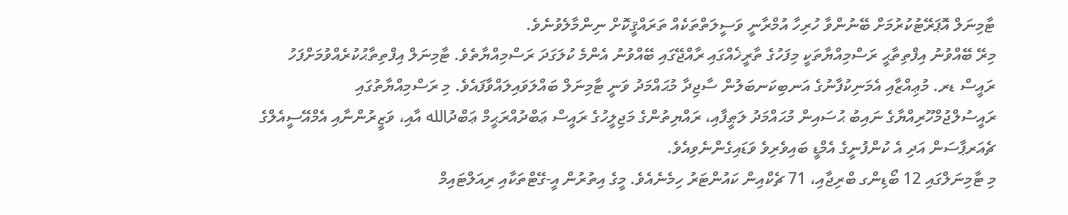ޓާމިނަލް އޮޕަރޭޓުކުރުމަށް ބޭނުންވާ ހުރިހާ އުމްރާނީ ވަސީލަތްތަކެއް ތަރައްޤީކޮށް ނިންމާލެވުނެވެ.
މިރޭ ބޭއްވުނު އިފްތިތާޙީ ރަސްމިއްޔާތަކީ މިފަހުގެ ތާރީޚެއްގައި ރާއްޖޭގައި ބޭއްވުނު އެންމެ ކުލަގަދަ ރަސްމިއްޔާތެވެ. ޓާމިނަލް އިފްތިތާޙުކުރެއްވުމަށްފަހު ރައީސް ޑރ. މުޢިއްޒާއި އެމަނިކުފާނުގެ އަނބިކަނބަލުން ސާޖިދާ މުޙައްމަދު ވަނީ ޓާމިނަލް ބައްލަވައިލައްވާފައެވެ. މި ރަސްމިއްޔާތުގައި ރައީސުލްޖުމްހޫރިއްޔާގެ ނައިބު ޙުސައިން މުޙައްމަދު ލަޠީފާއި، ރައްޔިތުންގެ މަޖިލީހުގެ ރައީސް ޢަބްދުއްރަޙީމް ޢަބްދުالله އާއި، ވަޒީރުންނާއި އެމްއޭސީއެލްގެ ޗެއަރޕާސަން އަދި އެ ކުންފުނީގެ އެމްޑީ ބައިވެރިވެ ވަޑައިގެންނެވިއެވެ.
މި ޓާމިނަލްގައި 12 ބޯޑިންގ ބްރިޖާއި، 71 ޗެކްއިން ކައުންޓަރު ހިމެނެއެވެ. މީގެ އިތުރުން އީ-ގޭޓްތަކާއި ރިއަލްޓައިމް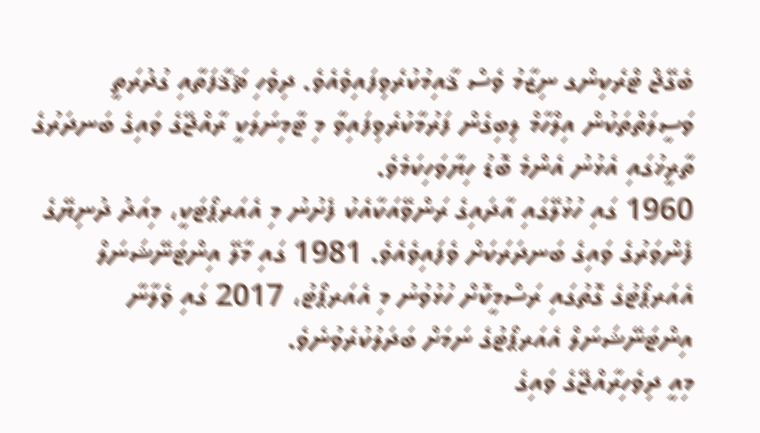ބެގޭޖް ޓްރެކިންގ ނިޒާމު ވެސް ޤާއިމުކުރެވިފައިވެއެވެ. ދިވެހި ޘަޤާފަތާއި ގުދުރަތީ ވަސީލަތްތަކުން އިލްހާމް ލިބިގެން ފަރުމާކުރެވިފައިވާ މި ޓާމިނަލަކީ ރާއްޖޭގެ ވައިގެ ބަނދަރުގެ ތާރީޚުގައި އެޅުނު އެންމެ ބޮޑު ހިޔާވަހިކަމެވެ.
1960 ގައި ހުޅުލޭގައި އާދައިގެ ރަންވޭއަކާއެކު ފެށުނު މި އެއަރޕޯޓަކީ، މިއަދު ދުނިޔޭގެ ފެންވަރުގެ ވައިގެ ބަނދަރަކަށް ވެފައިވެއެވެ. 1981 ގައި މާލޭ އިންޓަނޭޝަނަލް އެއަރޕޯޓުގެ ގޮތުގައި ރަސްމީކޮށް ހުޅުވުނު މި އެއަރޕޯޓު، 2017 ގައި ވެލާނާ އިންޓަނޭޝަނަލް އެއަރޕޯޓުގެ ނަމަށް ބަދަލުކުރެވުނެވެ.
މިއީ ދިވެހިރާއްޖޭގެ ވައިގެ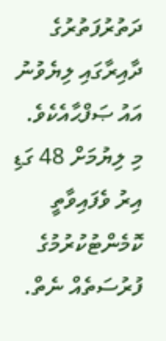ދަތުރުފަތުރުގެ ދާއިރާގައި ލިޔެވުނު އައު ޞަފްޙާއެކެވެ.
މި ލިޔުމަށް 48 ގަޑި އިރު ވެފައިވާތީ ކޮމެންޓުކުރުމުގެ ފުރުސަތެއް ނެތް.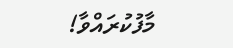މާފުކުރައްވާ!